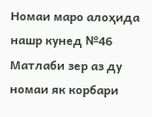Номаи маро алоҳида нашр кунед №46
Матлаби зер аз ду номаи як корбари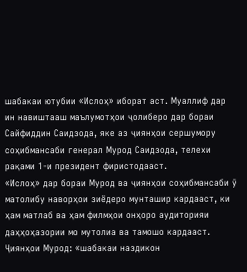шабакаи ютубии «Ислоҳ» иборат аст. Муаллиф дар ин навиштааш маълумотҳои ҷолиберо дар бораи Сайфиддин Саидзода, яке аз ҷиянҳои сершумору соҳибмансаби генерал Мурод Саидзода, телехи рақами 1-и президент фиристодааст.
«Ислоҳ» дар бораи Мурод ва ҷиянҳои соҳибмансаби ӯ матолибу наворҳои зиёдеро мунташир кардааст, ки ҳам матлаб ва ҳам филмҳои онҳоро аудиторияи даҳҳоҳазории мо мутолиа ва тамошо кардааст.
Ҷиянҳои Мурод: «шабакаи наздикон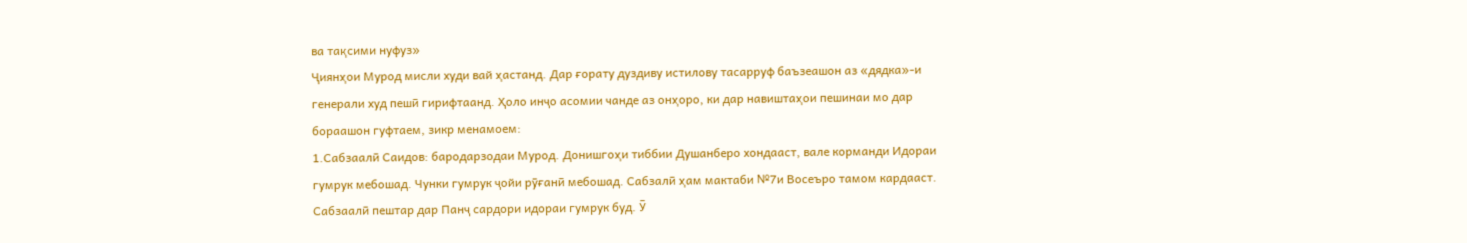ва тақсими нуфуз»
Ҷиянҳои Мурод мисли худи вай ҳастанд. Дар ғорату дуздиву истилову тасарруф баъзеашон аз «дядка»-и генерали худ пешӣ гирифтаанд. Ҳоло инҷо асомии чанде аз онҳоро, ки дар навиштаҳои пешинаи мо дар бораашон гуфтаем, зикр менамоем:
1.Сабзаалӣ Саидов: бародарзодаи Мурод. Донишгоҳи тиббии Душанберо хондааст, вале корманди Идораи гумрук мебошад. Чунки гумрук ҷойи рӯғанӣ мебошад. Сабзалӣ ҳам мактаби №7и Восеъро тамом кардааст. Сабзаалӣ пештар дар Панҷ сардори идораи гумрук буд. Ӯ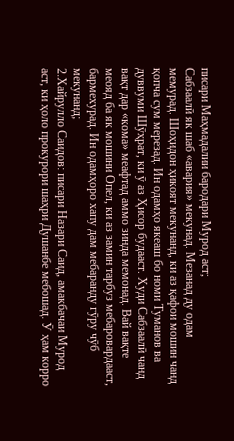писари Маҳмадалии бародари Мурод аст;
Сабзаалӣ як шаб «авария» мекунад. Мезанад ду одам мемурад. Шоҳидон ҳикоят мекунанд, ки аз қафои мошин чанд қопча сум мерезад. Ин одамҳо якеаш бо номи Туманов ва дуввуми Шӯҳрат, ки ӯ аз Ҳисор будааст. Худи Сабзаалӣ чанд вақт дар «кома» меафтад аммо зинда мемонад. Вай вақте меояд ба як мошини Опел, ки аз замин тарбуз мебаровардааст, бармехурад. Ин одамҳоро хапу дам мебаранду гӯру чӯб мекунанд;
2.Хайрулло Саидов: писари Назари Саид, амакбачаи Мурод аст, ки ҳоло прокурори шаҳри Душанбе мебошад. Ӯ ҳам корро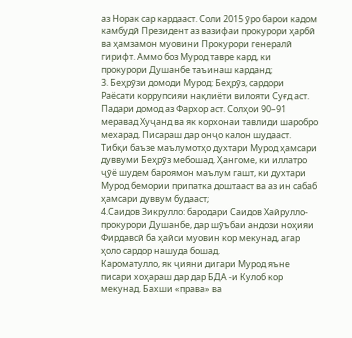аз Норак сар кардааст. Соли 2015 ӯро барои кадом камбудӣ Президент аз вазифаи прокурори ҳарбӣ ва ҳамзамон муовини Прокурори генералӣ гирифт. Аммо боз Мурод тавре кард, ки прокурори Душанбе таъинаш карданд;
3. Беҳрӯзи домоди Мурод: Беҳрӯз, сардори Раёсати коррупсияи нақлиёти вилояти Суғд аст. Падари домод аз Фархор аст. Солҳои 90–91 меравад Хуҷанд ва як корхонаи тавлиди шаробро мехарад. Писараш дар онҷо калон шудааст. Тибқи баъзе маълумотҳо духтари Мурод ҳамсари дуввуми Беҳрӯз мебошад. Ҳангоме, ки иллатро ҷӯё шудем бароямон маълум гашт, ки духтари Мурод бемории припатка доштааст ва аз ин сабаб ҳамсари дуввум будааст;
4.Саидов Зикрулло: бародари Саидов Хайрулло-прокурори Душанбе, дар шӯъбаи андози ноҳияи Фирдавсӣ ба ҳайси муовин кор мекунад, агар ҳоло сардор нашуда бошад.
Кароматулло, як ҷияни дигари Мурод яъне писари хоҳараш дар дар БДА -и Кулоб кор мекунад. Бахши «права» ва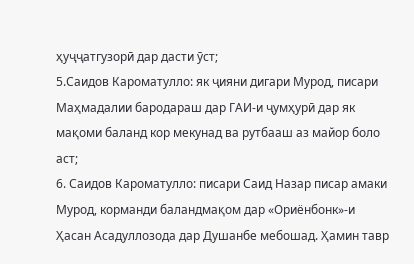ҳуҷҷатгузорӣ дар дасти ӯст;
5.Саидов Кароматулло: як ҷияни дигари Мурод, писари Маҳмадалии бародараш дар ГАИ-и ҷумҳурӣ дар як мақоми баланд кор мекунад ва рутбааш аз майор боло аст;
6. Саидов Кароматулло: писари Саид Назар писар амаки Мурод, корманди баландмақом дар «Ориёнбонк»-и Ҳасан Асадуллозода дар Душанбе мебошад. Ҳамин тавр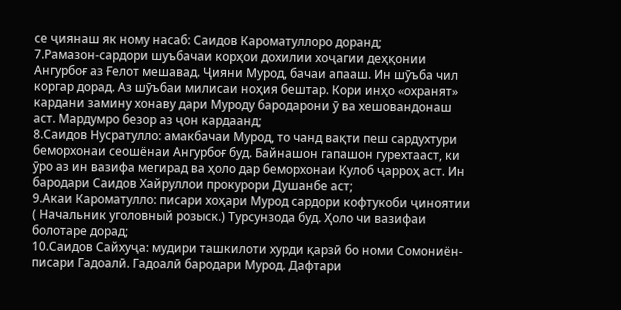се ҷиянаш як ному насаб: Саидов Кароматуллоро доранд;
7.Рамазон-сардори шуъбачаи корҳои дохилии хоҷагии деҳқонии Ангурбоғ аз Ғелот мешавад. Ҷияни Мурод, бачаи апааш. Ин шӯъба чил коргар дорад. Аз шӯъбаи милисаи ноҳия бештар. Кори инҳо «охранят» кардани замину хонаву дари Муроду бародарони ӯ ва хешовандонаш аст. Мардумро безор аз ҷон кардаанд;
8.Саидов Нусратулло: амакбачаи Мурод, то чанд вақти пеш сардухтури беморхонаи сеошёнаи Ангурбоғ буд. Байнашон гапашон гурехтааст, ки ӯро аз ин вазифа мегирад ва ҳоло дар беморхонаи Кулоб ҷарроҳ аст. Ин бародари Саидов Хайруллои прокурори Душанбе аст;
9.Акаи Кароматулло: писари хоҳари Мурод сардори кофтукоби ҷиноятии ( Начальник уголовный розыск.) Турсунзода буд. Ҳоло чи вазифаи болотаре дорад;
10.Саидов Сайхуҷа: мудири ташкилоти хурди қарзӣ бо номи Сомониён- писари Гадоалӣ. Гадоалӣ бародари Мурод. Дафтари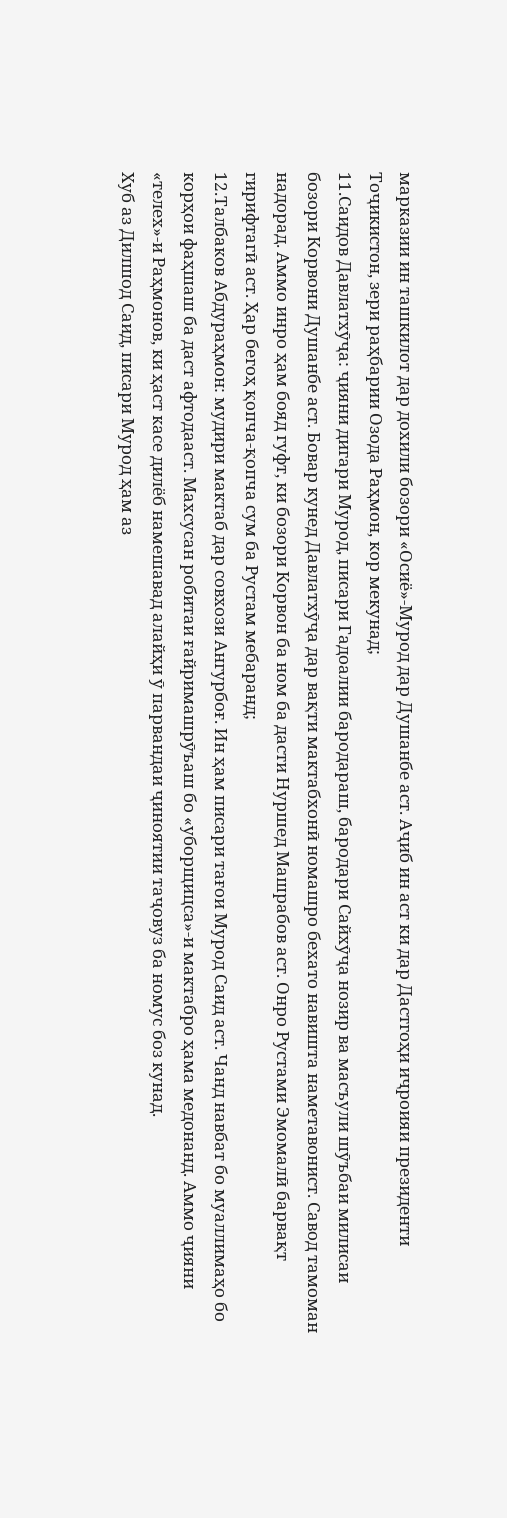марказии ин ташкилот дар дохили бозори «Осиё»-Мурод дар Душанбе аст. Аҷиб ин аст ки дар Дастгоҳи иҷроияи президенти Тоҷикистон, зери раҳбарии Озода Раҳмон, кор мекунад;
11.Саидов Давлатхӯҷа: ҷияни дигари Мурод, писари Гадоалии бародараш, бародари Сайхӯҷа нозир ва масъули шӯъбаи милисаи бозори Корвони Душанбе аст. Бовар кунед Давлатхӯҷа дар вақти мактабхонӣ номашро бехато навишта наметавонист. Савод тамоман надорад. Аммо инро ҳам бояд гуфт, ки бозори Корвон ба ном ба дасти Нуршед Машрабов аст. Онро Рустами Эмомалӣ барвақт гирифтагӣ аст. Ҳар бегоҳ қопча-қопча сум ба Рустам мебаранд;
12.Талбаков Абдураҳмон: мудири мактаб дар совхози Ангурбоғ. Ин ҳам писари тағои Мурод Саид аст. Чанд навбат бо муаллимаҳо бо корҳои фаҳшаш ба даст афтодааст. Махсусан робитаи ғайримашрӯъаш бо «уборщицса»-и мактабро ҳама медонанд. Аммо ҷияни «телех»-и Раҳмонов, ки ҳаст касе дилёб намешавад алайҳи ӯ парвандаи ҷиноятии таҷовуз ба номус боз кунад.
Хуб аз Дилшод Саид, писари Мурод ҳам аз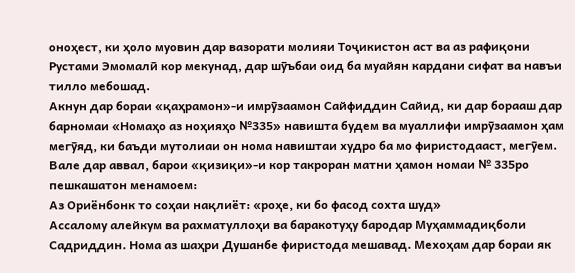оноҳест, ки ҳоло муовин дар вазорати молияи Тоҷикистон аст ва аз рафиқони Рустами Эмомалӣ кор мекунад, дар шӯъбаи оид ба муайян кардани сифат ва навъи тилло мебошад.
Акнун дар бораи «қаҳрамон»-и имрӯзаамон Сайфиддин Сайид, ки дар борааш дар барномаи «Номаҳо аз ноҳияҳо №335» навишта будем ва муаллифи имрӯзаамон ҳам мегӯяд, ки баъди мутолиаи он нома навиштаи худро ба мо фиристодааст, мегӯем. Вале дар аввал, барои «қизиқи»-и кор такроран матни ҳамон номаи № 335ро пешкашатон менамоем:
Аз Ориёнбонк то соҳаи нақлиёт: «роҳе, ки бо фасод сохта шуд»
Ассалому алейкум ва рахматуллоҳи ва баракотуҳу бародар Муҳаммадиқболи Садриддин. Нома аз шаҳри Душанбе фиристода мешавад. Мехоҳам дар бораи як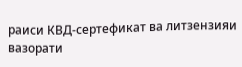раиси КВД-сертефикат ва литзензияи вазорати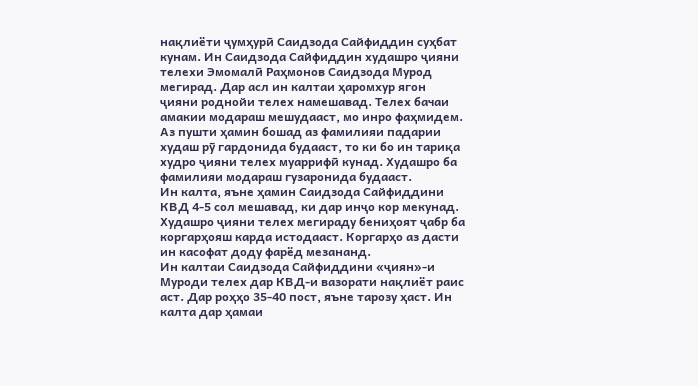нақлиёти ҷумҳурӣ Саидзода Сайфиддин суҳбат кунам. Ин Саидзода Сайфиддин худашро ҷияни телехи Эмомалӣ Раҳмонов Саидзода Мурод мегирад. Дар асл ин калтаи ҳаромхур ягон ҷияни роднойи телех намешавад. Телех бачаи амакии модараш мешудааст, мо инро фаҳмидем. Аз пушти ҳамин бошад аз фамилияи падарии худаш рӯ гардонида будааст, то ки бо ин тариқа худро ҷияни телех муаррифӣ кунад. Худашро ба фамилияи модараш гузаронида будааст.
Ин калта, яъне ҳамин Саидзода Сайфиддини КВД 4-5 сол мешавад, ки дар инҷо кор мекунад. Худашро ҷияни телех мегираду бениҳоят ҷабр ба коргарҳояш карда истодааст. Коргарҳо аз дасти ин касофат доду фарёд мезананд.
Ин калтаи Саидзода Сайфиддини «ҷиян»-и Муроди телех дар КВД-и вазорати нақлиёт раис аст. Дар роҳҳо 35-40 пост, яъне тарозу ҳаст. Ин калта дар ҳамаи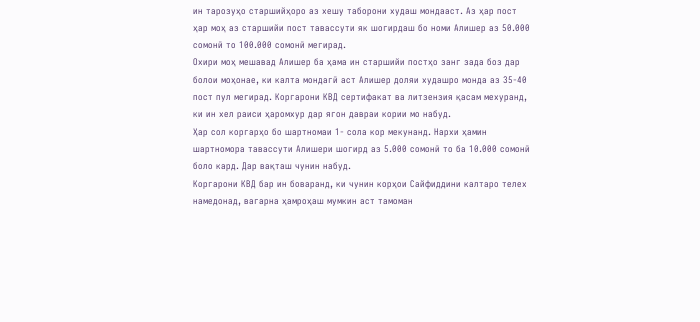ин тарозуҳо старшийҳоро аз хешу таборони худаш мондааст. Аз ҳар пост ҳар моҳ аз старшийи пост тавассути як шогирдаш бо номи Алишер аз 50.000 сомонӣ то 100.000 сомонӣ мегирад.
Охири моҳ мешавад Алишер ба ҳама ин старшийи постҳо занг зада боз дар болои моҳонае, ки калта мондагӣ аст Алишер доляи худашро монда аз 35-40 пост пул мегирад. Коргарони КВД сертифакат ва литзензия қасам мехуранд, ки ин хел раиси ҳаромхур дар ягон давраи кории мо набуд.
Ҳар сол коргарҳо бо шартномаи 1- сола кор мекунанд. Нархи ҳамин шартномора тавассути Алишери шогирд аз 5.000 сомонӣ то ба 10.000 сомонӣ боло кард. Дар вақташ чунин набуд.
Коргарони КВД бар ин боваранд, ки чунин корҳои Сайфиддини калтаро телех намедонад, вагарна ҳамроҳаш мумкин аст тамоман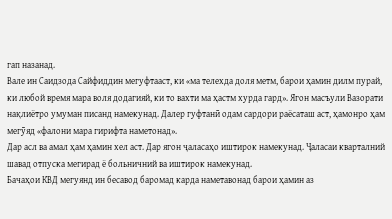гап назанад.
Вале ин Саидзода Сайфиддин мегуфтааст, ки «ма телехда доля метм, барои ҳамин дилм пурай, ки любой время мара воля додагияй, ки то вахти ма ҳастм хурда гард». Ягон масъули Вазорати нақлиётро умуман писанд намекунад. Далер гуфтанӣ одам сардори раёсаташ аст, ҳамонро ҳам мегӯяд «фалони мара гирифта наметонад».
Дар асл ва амал ҳам ҳамин хел аст. Дар ягон ҷаласаҳо иштирок намекунад. Ҷаласаи кварталний шавад отпуска мегирад ё больничний ва иштирок намекунад.
Бачаҳои КВД мегуянд ин бесавод баромад карда наметавонад барои ҳамин аз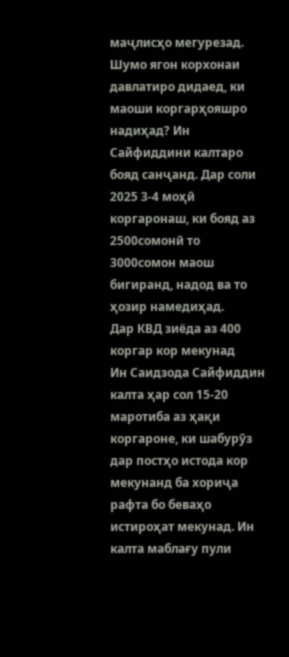маҷлисҳо мегурезад.
Шумо ягон корхонаи давлатиро дидаед, ки маоши коргарҳояшро надиҳад? Ин Сайфиддини калтаро бояд санҷанд. Дар соли 2025 3-4 моҳӣ коргаронаш, ки бояд аз 2500сомонӣ то 3000сомон маош бигиранд, надод ва то ҳозир намедиҳад.
Дар КВД зиёда аз 400 коргар кор мекунад
Ин Саидзода Сайфиддин калта ҳар сол 15-20 маротиба аз ҳақи коргароне, ки шабурӯз дар постҳо истода кор мекунанд ба хориҷа рафта бо беваҳо истироҳат мекунад. Ин калта маблағу пули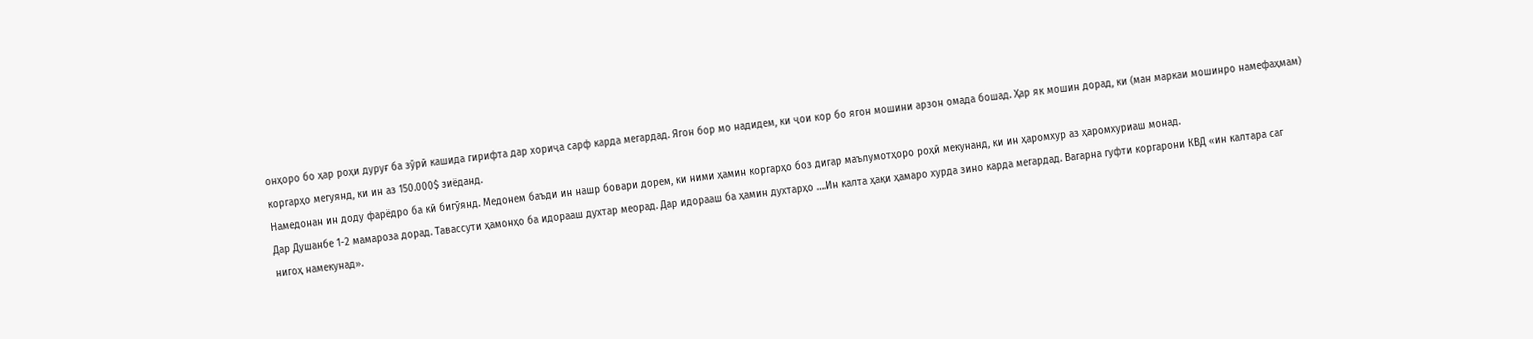онҳоро бо ҳар роҳи дуруғ ба зӯрӣ кашида гирифта дар хориҷа сарф карда мегардад. Ягон бор мо надидем, ки ҷои кор бо ягон мошини арзон омада бошад. Ҳар як мошин дорад, ки (ман маркаи мошинро намефаҳмам) коргарҳо мегуянд, ки ин аз 150.000$ зиёданд.
Намедонан ин доду фарёдро ба кӣ бигӯянд. Медонем баъди ин нашр бовари дорем, ки ними ҳамин коргарҳо боз дигар маълумотҳоро роҳӣ мекунанд, ки ин ҳаромхур аз ҳаромхуриаш монад.
Дар Душанбе 1-2 мамароза дорад. Тавассути ҳамонҳо ба идорааш духтар меорад. Дар идорааш ба ҳамин духтарҳо ….Ин калта ҳақи ҳамаро хурда зино карда мегардад. Вагарна гуфти коргарони КВД «ин калтара саг нигоҳ намекунад».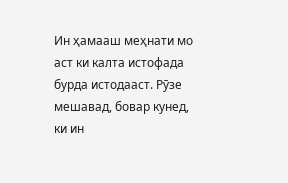Ин ҳамааш меҳнати мо аст ки калта истофада бурда истодааст. Рӯзе мешавад, бовар кунед, ки ин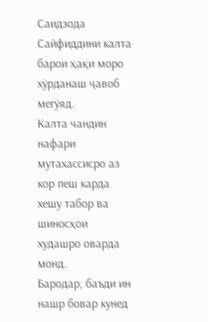Саидзода Сайфиддини калта барои ҳақи моро хӯрданаш ҷавоб мегӯяд.
Калта чандин нафари мутахассисро аз кор пеш карда хешу табор ва шиносҳои худашро оварда монд.
Бародар, баъди ин нашр бовар кунед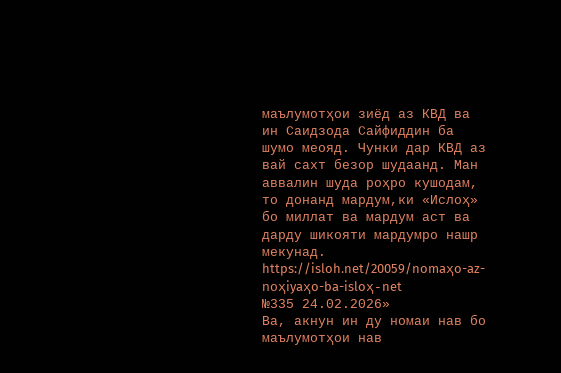маълумотҳои зиёд аз КВД ва ин Саидзода Сайфиддин ба шумо меояд. Чунки дар КВД аз вай сахт безор шудаанд. Ман аввалин шуда роҳро кушодам, то донанд мардум,ки «Ислоҳ» бо миллат ва мардум аст ва дарду шикояти мардумро нашр мекунад.
https://isloh.net/20059/nomaҳo-az-noҳiyaҳo-ba-isloҳ-net
№335 24.02.2026»
Ва, акнун ин ду номаи нав бо маълумотҳои нав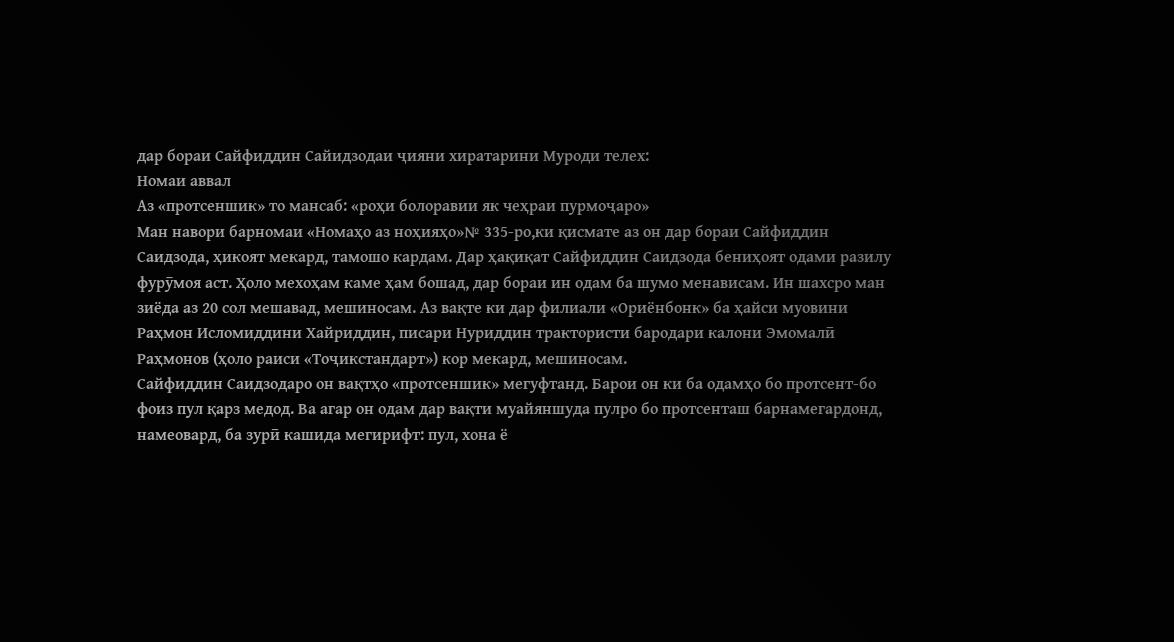дар бораи Сайфиддин Сайидзодаи ҷияни хиратарини Муроди телех:
Номаи аввал
Аз «протсеншик» то мансаб: «роҳи болоравии як чеҳраи пурмоҷаро»
Ман навори барномаи «Номаҳо аз ноҳияҳо»№ 335-ро,ки қисмате аз он дар бораи Сайфиддин Саидзода, ҳикоят мекард, тамошо кардам. Дар ҳақиқат Сайфиддин Саидзода бениҳоят одами разилу фурӯмоя аст. Ҳоло мехоҳам каме ҳам бошад, дар бораи ин одам ба шумо менависам. Ин шахсро ман зиёда аз 20 сол мешавад, мешиносам. Аз вақте ки дар филиали «Ориёнбонк» ба ҳайси муовини Раҳмон Исломиддини Хайриддин, писари Нуриддин трактористи бародари калони Эмомалӣ Раҳмонов (ҳоло раиси «Тоҷикстандарт») кор мекард, мешиносам.
Сайфиддин Саидзодаро он вақтҳо «протсеншик» мегуфтанд. Барои он ки ба одамҳо бо протсент-бо фоиз пул қарз медод. Ва агар он одам дар вақти муайяншуда пулро бо протсенташ барнамегардонд, намеовард, ба зурӣ кашида мегирифт: пул, хона ё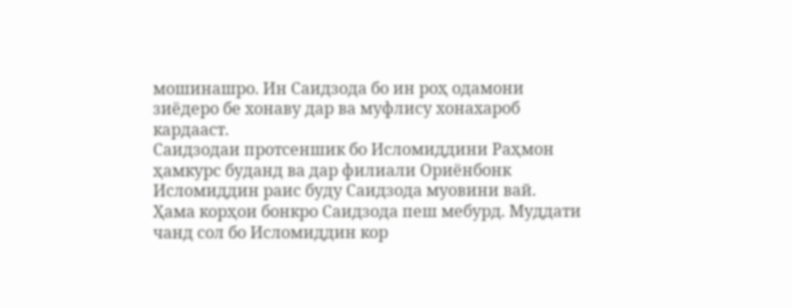мошинашро. Ин Саидзода бо ин роҳ одамони зиёдеро бе хонаву дар ва муфлису хонахароб кардааст.
Саидзодаи протсеншик бо Исломиддини Раҳмон ҳамкурс буданд ва дар филиали Ориёнбонк Исломиддин раис буду Саидзода муовини вай. Ҳама корҳои бонкро Саидзода пеш мебурд. Муддати чанд сол бо Исломиддин кор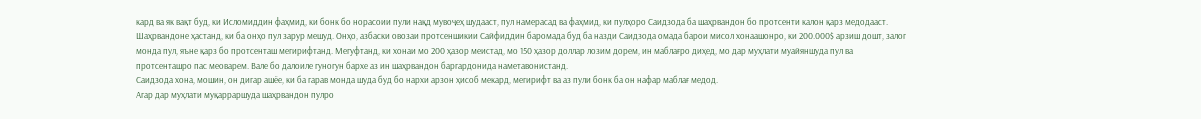кард ва як вақт буд, ки Исломиддин фаҳмид, ки бонк бо норасоии пули нақд мувоҷеҳ шудааст, пул намерасад ва фаҳмид, ки пулҳоро Саидзода ба шаҳрвандон бо протсенти калон қарз медодааст.
Шаҳрвандоне ҳастанд, ки ба онҳо пул зарур мешуд. Онҳо, азбаски овозаи протсеншикии Сайфиддин баромада буд ба назди Саидзода омада барои мисол хонаашонро, ки 200.000$ арзиш дошт, залог монда пул, яъне қарз бо протсенташ мегирифтанд. Мегуфтанд, ки хонаи мо 200 ҳазор меистад, мо 150 ҳазор доллар лозим дорем, ин маблағро диҳед, мо дар муҳлати муайяншуда пул ва протсенташро пас меоварем. Вале бо далоиле гуногун бархе аз ин шаҳрвандон баргардонида наметавонистанд.
Саидзода хона, мошин, он дигар ашёе, ки ба гарав монда шуда буд бо нархи арзон ҳисоб мекард, мегирифт ва аз пули бонк ба он нафар маблағ медод.
Агар дар муҳлати муқарраршуда шаҳрвандон пулро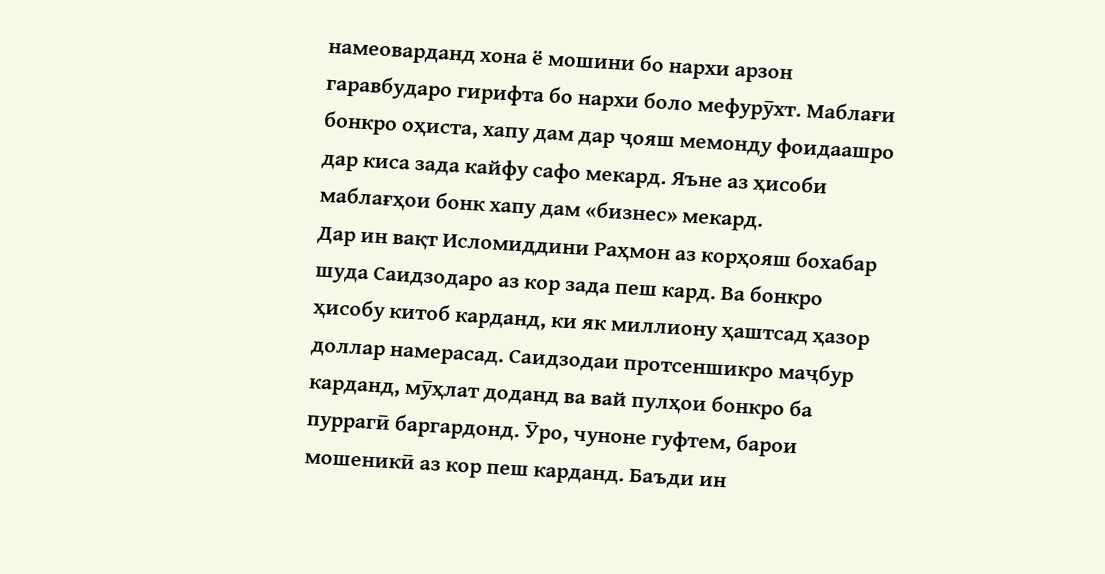намеоварданд хона ё мошини бо нархи арзон гаравбударо гирифта бо нархи боло мефурӯхт. Маблағи бонкро оҳиста, хапу дам дар ҷояш мемонду фоидаашро дар киса зада кайфу сафо мекард. Яъне аз ҳисоби маблағҳои бонк хапу дам «бизнес» мекард.
Дар ин вақт Исломиддини Раҳмон аз корҳояш бохабар шуда Саидзодаро аз кор зада пеш кард. Ва бонкро ҳисобу китоб карданд, ки як миллиону ҳаштсад ҳазор доллар намерасад. Саидзодаи протсеншикро маҷбур карданд, мӯҳлат доданд ва вай пулҳои бонкро ба пуррагӣ баргардонд. Ӯро, чуноне гуфтем, барои мошеникӣ аз кор пеш карданд. Баъди ин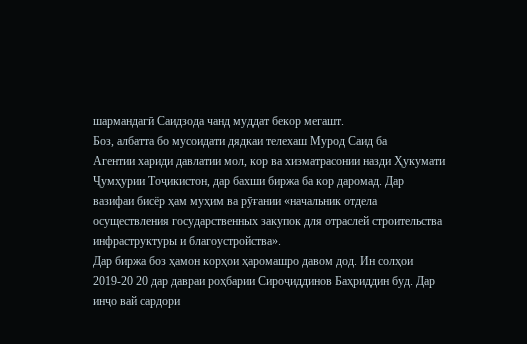шармандагӣ Саидзода чанд муддат бекор мегашт.
Боз, албатта бо мусоидати дядкаи телехаш Мурод Саид ба
Агентии хариди давлатии мол, кор ва хизматрасонии назди Ҳукумати Ҷумҳурии Тоҷикистон, дар бахши биржа ба кор даромад. Дар вазифаи бисёр ҳам муҳим ва рӯғании «начальник отдела осуществления государственных закупок для отраслей строительства инфраструктуры и благоустройства».
Дар биржа боз ҳамон корҳои ҳаромашро давом дод. Ин солҳои 2019-20 20 дар давраи роҳбарии Сироҷиддинов Баҳриддин буд. Дар инҷо вай сардори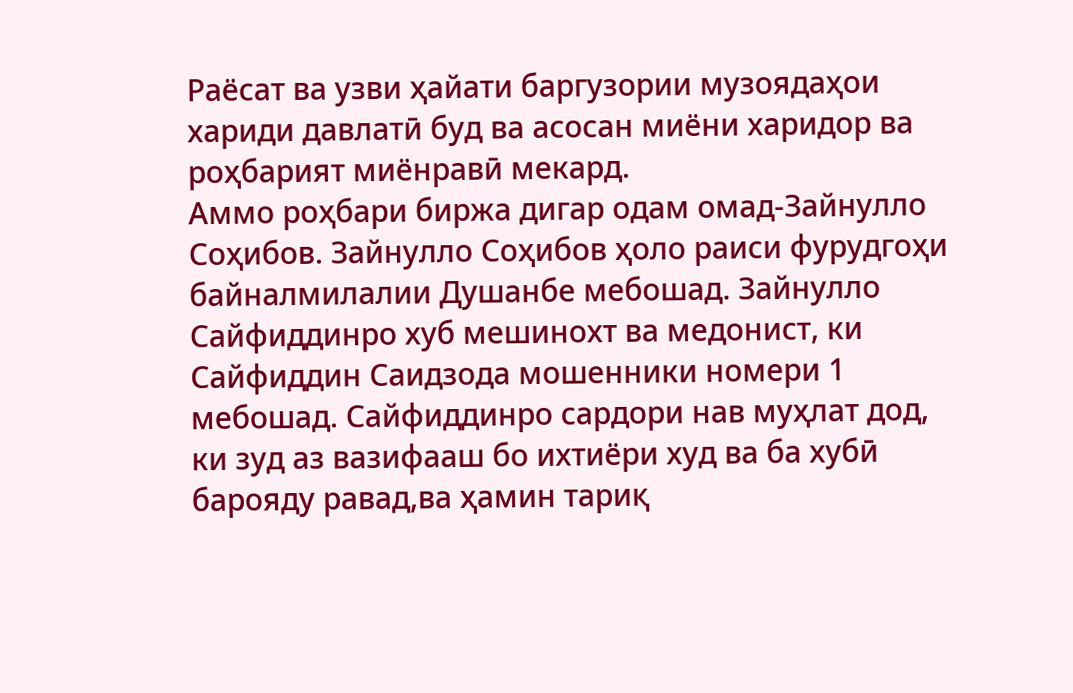Раёсат ва узви ҳайати баргузории музоядаҳои хариди давлатӣ буд ва асосан миёни харидор ва роҳбарият миёнравӣ мекард.
Аммо роҳбари биржа дигар одам омад-Зайнулло Соҳибов. Зайнулло Соҳибов ҳоло раиси фурудгоҳи байналмилалии Душанбе мебошад. Зайнулло Сайфиддинро хуб мешинохт ва медонист, ки Сайфиддин Саидзода мошенники номери 1 мебошад. Сайфиддинро сардори нав муҳлат дод, ки зуд аз вазифааш бо ихтиёри худ ва ба хубӣ барояду равад,ва ҳамин тариқ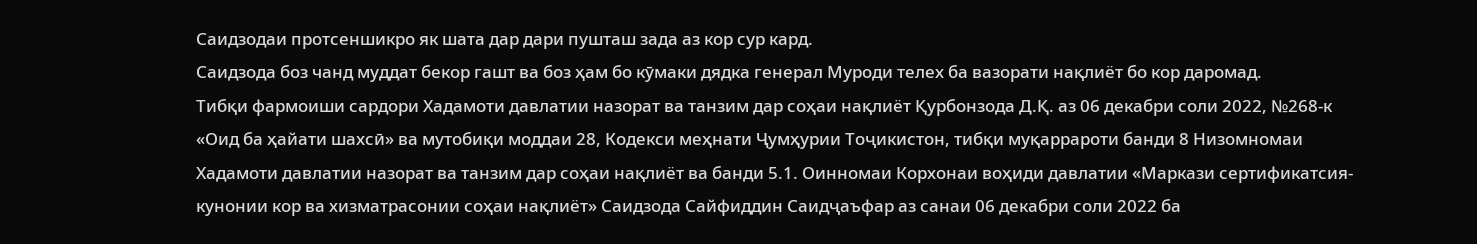Саидзодаи протсеншикро як шата дар дари пушташ зада аз кор сур кард.
Саидзода боз чанд муддат бекор гашт ва боз ҳам бо кӯмаки дядка генерал Муроди телех ба вазорати нақлиёт бо кор даромад.
Тибқи фармоиши сардори Хадамоти давлатии назорат ва танзим дар соҳаи нақлиёт Қурбонзода Д.Қ. аз 06 декабри соли 2022, №268-к «Оид ба ҳайати шахсӣ» ва мутобиқи моддаи 28, Кодекси меҳнати Ҷумҳурии Тоҷикистон, тибқи муқаррароти банди 8 Низомномаи Хадамоти давлатии назорат ва танзим дар соҳаи нақлиёт ва банди 5.1. Оинномаи Корхонаи воҳиди давлатии «Маркази сертификатсия-кунонии кор ва хизматрасонии соҳаи нақлиёт» Саидзода Сайфиддин Саидҷаъфар аз санаи 06 декабри соли 2022 ба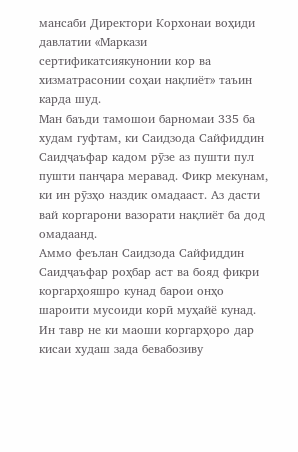мансаби Директори Корхонаи воҳиди давлатии «Маркази сертификатсиякунонии кор ва хизматрасонии соҳаи нақлиёт» таъин карда шуд.
Ман баъди тамошои барномаи 335 ба худам гуфтам, ки Саидзода Сайфиддин Саидҷаъфар кадом рӯзе аз пушти пул пушти панҷара меравад. Фикр мекунам, ки ин рӯзҳо наздик омадааст. Аз дасти вай коргарони вазорати нақлиёт ба дод омадаанд.
Аммо феълан Саидзода Сайфиддин Саидҷаъфар роҳбар аст ва бояд фикри коргарҳояшро кунад барои онҳо шароити мусоиди корӣ муҳайё кунад. Ин тавр не ки маоши коргарҳоро дар кисаи худаш зада бевабозиву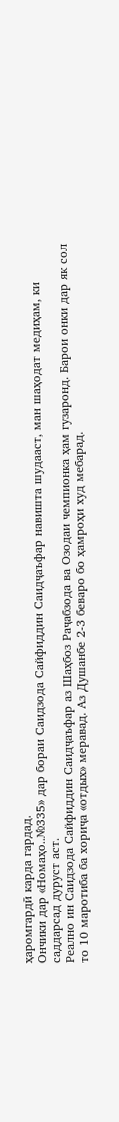ҳаромгардӣ карда гардад.
Ончики дар «Номаҳо..№335» дар бораи Саидзода Сайфиддин Саидҷаъфар навишта шудааст, ман шаҳодат медиҳам, ки саддарсад дуруст аст.
Реално ин Саидзода Сайфиддин Саидҷаъфар аз Шаҳбоз Раҷабзода ва Озодаи чемпионка ҳам гузаронд. Барои онки дар як сол то 10 маротиба ба хориҷа «отдых» меравад. Аз Душанбе 2-3 беваро бо ҳамроҳи худ мебарад.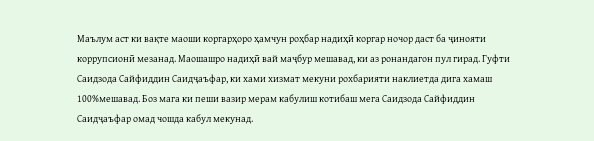Маълум аст ки вақте маоши коргарҳоро ҳамчун роҳбар надиҳӣ коргар ночор даст ба ҷинояти коррупсионӣ мезанад. Маошашро надиҳӣ вай маҷбур мешавад, ки аз ронандагон пул гирад. Гуфти Саидзода Сайфиддин Саидҷаъфар, ки хами хизмат мекуни рохбарияти наклиетда дига хамаш 100%мешавад. Боз мага ки пеши вазир мерам кабулиш котибаш мега Саидзода Сайфиддин Саидҷаъфар омад чошда кабул мекунад.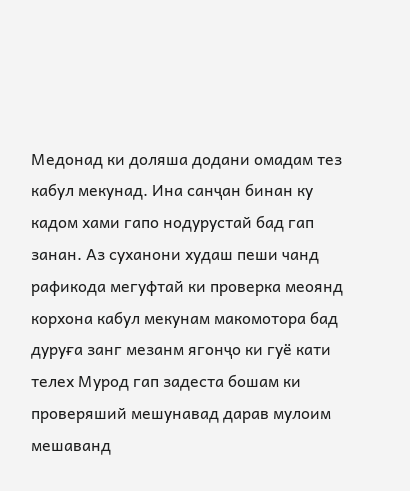Медонад ки доляша додани омадам тез кабул мекунад. Ина санҷан бинан ку кадом хами гапо нодурустай бад гап занан. Аз суханони худаш пеши чанд рафикода мегуфтай ки проверка меоянд корхона кабул мекунам макомотора бад дуруға занг мезанм ягонҷо ки гуё кати телех Мурод гап задеста бошам ки проверяший мешунавад дарав мулоим мешаванд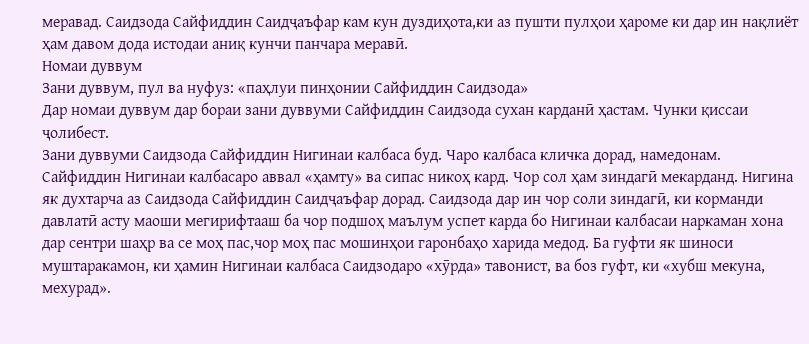меравад. Саидзода Сайфиддин Саидҷаъфар кам кун дуздиҳота,ки аз пушти пулҳои ҳароме ки дар ин нақлиёт ҳам давом дода истодаи аниқ кунчи панчара меравӣ.
Номаи дуввум
Зани дуввум, пул ва нуфуз: «паҳлуи пинҳонии Сайфиддин Саидзода»
Дар номаи дуввум дар бораи зани дуввуми Сайфиддин Саидзода сухан карданӣ ҳастам. Чунки қиссаи ҷолибест.
Зани дуввуми Саидзода Сайфиддин Нигинаи калбаса буд. Чаро калбаса кличка дорад, намедонам. Сайфиддин Нигинаи калбасаро аввал «ҳамту» ва сипас никоҳ кард. Чор сол ҳам зиндагӣ мекарданд. Нигина як духтарча аз Саидзода Сайфиддин Саидҷаъфар дорад. Саидзода дар ин чор соли зиндагӣ, ки корманди давлатӣ асту маоши мегирифтааш ба чор подшоҳ маълум успет карда бо Нигинаи калбасаи наркаман хона дар сентри шаҳр ва се моҳ пас,чор моҳ пас мошинҳои гаронбаҳо харида медод. Ба гуфти як шиноси муштаракамон, ки ҳамин Нигинаи калбаса Саидзодаро «хӯрда» тавонист, ва боз гуфт, ки «хубш мекуна, мехурад».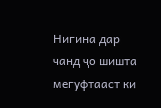Нигина дар чанд ҷо шишта мегуфтааст ки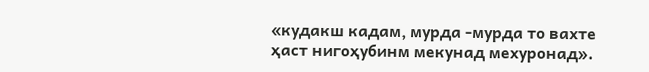«кудакш кадам, мурда -мурда то вахте ҳаст нигоҳубинм мекунад мехуронад».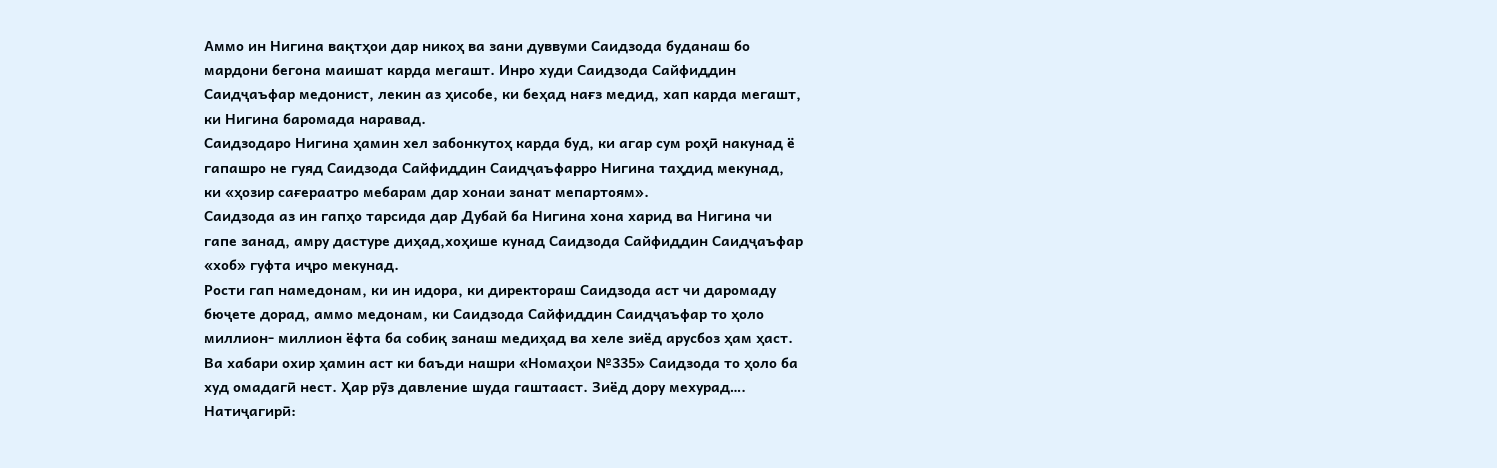Аммо ин Нигина вақтҳои дар никоҳ ва зани дуввуми Саидзода буданаш бо мардони бегона маишат карда мегашт. Инро худи Саидзода Сайфиддин Саидҷаъфар медонист, лекин аз ҳисобе, ки беҳад нағз медид, хап карда мегашт, ки Нигина баромада наравад.
Саидзодаро Нигина ҳамин хел забонкутоҳ карда буд, ки агар сум роҳӣ накунад ё гапашро не гуяд Саидзода Сайфиддин Саидҷаъфарро Нигина таҳдид мекунад, ки «ҳозир сағераатро мебарам дар хонаи занат мепартоям».
Саидзода аз ин гапҳо тарсида дар Дубай ба Нигина хона харид ва Нигина чи гапе занад, амру дастуре диҳад,хоҳише кунад Саидзода Сайфиддин Саидҷаъфар «хоб» гуфта иҷро мекунад.
Рости гап намедонам, ки ин идора, ки директораш Саидзода аст чи даромаду бюҷете дорад, аммо медонам, ки Саидзода Сайфиддин Саидҷаъфар то ҳоло миллион- миллион ёфта ба собиқ занаш медиҳад ва хеле зиёд арусбоз ҳам ҳаст.
Ва хабари охир ҳамин аст ки баъди нашри «Номаҳои №335» Саидзода то ҳоло ба худ омадагӣ нест. Ҳар рӯз давление шуда гаштааст. Зиёд дору мехурад….
Натиҷагирӣ: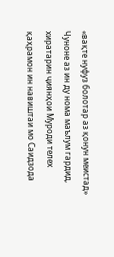«вақте нуфуз болотар аз қонун меистад»
Чуноне аз ин ду нома маълум гардид, хиратарин ҷиянҳои Муроди телех қаҳрамон ин навиштаи мо Саидзода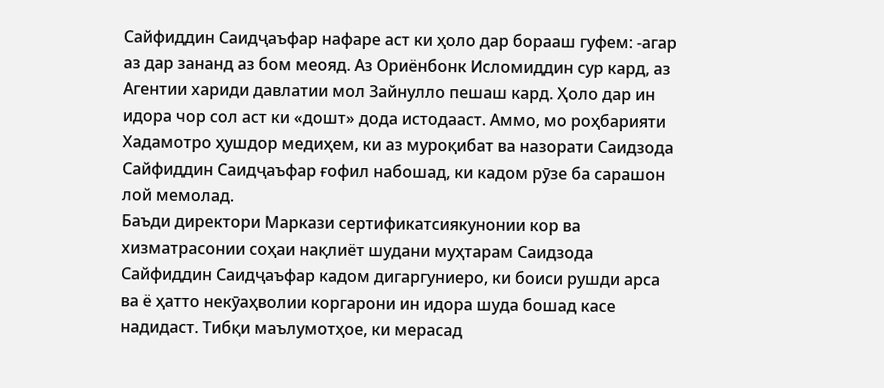Сайфиддин Саидҷаъфар нафаре аст ки ҳоло дар борааш гуфем: -агар аз дар зананд аз бом меояд. Аз Ориёнбонк Исломиддин сур кард, аз Агентии хариди давлатии мол Зайнулло пешаш кард. Ҳоло дар ин идора чор сол аст ки «дошт» дода истодааст. Аммо, мо роҳбарияти Хадамотро ҳушдор медиҳем, ки аз муроқибат ва назорати Саидзода Сайфиддин Саидҷаъфар ғофил набошад, ки кадом рӯзе ба сарашон лой мемолад.
Баъди директори Маркази сертификатсиякунонии кор ва хизматрасонии соҳаи нақлиёт шудани муҳтарам Саидзода Сайфиддин Саидҷаъфар кадом дигаргуниеро, ки боиси рушди арса ва ё ҳатто некӯаҳволии коргарони ин идора шуда бошад касе надидаст. Тибқи маълумотҳое, ки мерасад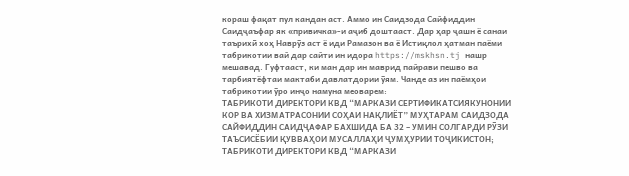кораш фақат пул кандан аст. Аммо ин Саидзода Сайфиддин Саидҷаъфар як «привичка»-и аҷиб доштааст. Дар ҳар ҷашн ё санаи таърихӣ хоҳ Наврӯз аст ё иди Рамазон ва ё Истиқлол ҳатман паёми табрикотии вай дар сайти ин идора https://mskhsn.tj нашр мешавад. Гуфтааст, ки ман дар ин маврид пайрави пешво ва тарбиятёфтаи мактаби давлатдории ӯям. Чанде аз ин паёмҳои табрикотии ӯро инҷо намуна меоварем:
ТАБРИКОТИ ДИРЕКТОРИ КВД “МАРКАЗИ СЕРТИФИКАТСИЯКУНОНИИ КОР ВА ХИЗМАТРАСОНИИ СОҲАИ НАҚЛИЁТ” МУҲТАРАМ САИДЗОДА САЙФИДДИН САИДҶАФАР БАХШИДА БА 32 – УМИН СОЛГАРДИ РӮЗИ ТАЪСИСЁБИИ ҚУВВАҲОИ МУСАЛЛАҲИ ҶУМҲУРИИ ТОҶИКИСТОН;
ТАБРИКОТИ ДИРЕКТОРИ КВД “МАРКАЗИ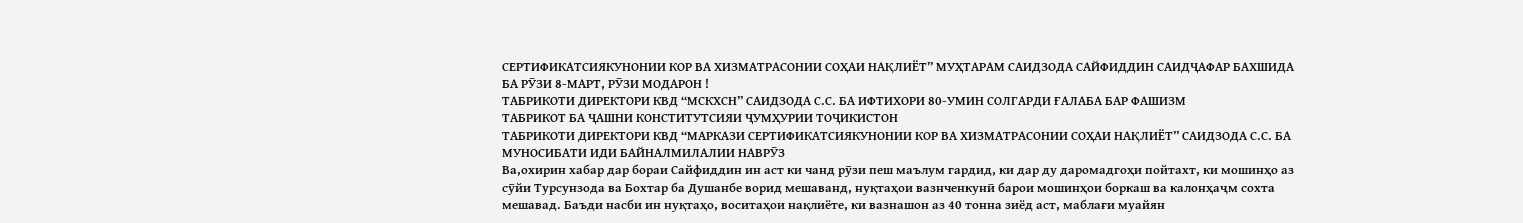СЕРТИФИКАТСИЯКУНОНИИ КОР ВА ХИЗМАТРАСОНИИ СОҲАИ НАҚЛИЁТ” МУҲТАРАМ САИДЗОДА САЙФИДДИН САИДҶАФАР БАХШИДА БА РӮЗИ 8-МАРТ, РӮЗИ МОДАРОН !
ТАБРИКОТИ ДИРЕКТОРИ КВД “МСКХСН” САИДЗОДА С.С. БА ИФТИХОРИ 80-УМИН СОЛГАРДИ ҒАЛАБА БАР ФАШИЗМ
ТАБРИКОТ БА ҶАШНИ КОНСТИТУТСИЯИ ҶУМҲУРИИ ТОҶИКИСТОН
ТАБРИКОТИ ДИРЕКТОРИ КВД “МАРКАЗИ СЕРТИФИКАТСИЯКУНОНИИ КОР ВА ХИЗМАТРАСОНИИ СОҲАИ НАҚЛИЁТ” САИДЗОДА С.С. БА МУНОСИБАТИ ИДИ БАЙНАЛМИЛАЛИИ НАВРӮЗ
Ва,охирин хабар дар бораи Сайфиддин ин аст ки чанд рӯзи пеш маълум гардид, ки дар ду даромадгоҳи пойтахт, ки мошинҳо аз сӯйи Турсунзода ва Бохтар ба Душанбе ворид мешаванд, нуқтаҳои вазнченкунӣ барои мошинҳои боркаш ва калонҳаҷм сохта мешавад. Баъди насби ин нуқтаҳо, воситаҳои нақлиёте, ки вазнашон аз 40 тонна зиёд аст, маблағи муайян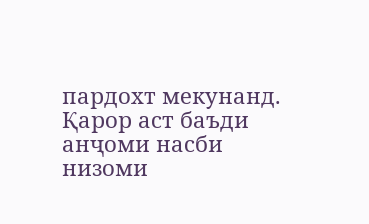пардохт мекунанд.
Қарор аст баъди анҷоми насби низоми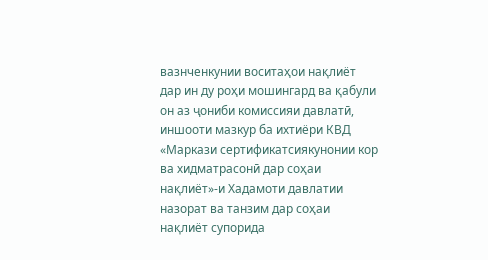вазнченкунии воситаҳои нақлиёт дар ин ду роҳи мошингард ва қабули он аз ҷониби комиссияи давлатӣ, иншооти мазкур ба ихтиёри КВД «Маркази сертификатсиякунонии кор ва хидматрасонӣ дар соҳаи нақлиёт»-и Хадамоти давлатии назорат ва танзим дар соҳаи нақлиёт супорида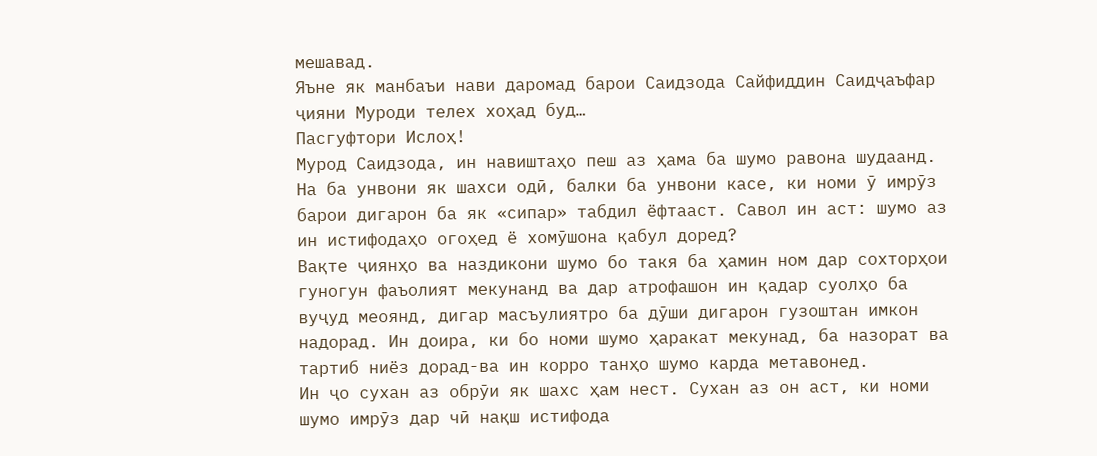мешавад.
Яъне як манбаъи нави даромад барои Саидзода Сайфиддин Саидҷаъфар ҷияни Муроди телех хоҳад буд…
Пасгуфтори Ислоҳ!
Мурод Саидзода, ин навиштаҳо пеш аз ҳама ба шумо равона шудаанд. На ба унвони як шахси одӣ, балки ба унвони касе, ки номи ӯ имрӯз барои дигарон ба як «сипар» табдил ёфтааст. Савол ин аст: шумо аз ин истифодаҳо огоҳед ё хомӯшона қабул доред?
Вақте ҷиянҳо ва наздикони шумо бо такя ба ҳамин ном дар сохторҳои гуногун фаъолият мекунанд ва дар атрофашон ин қадар суолҳо ба вуҷуд меоянд, дигар масъулиятро ба дӯши дигарон гузоштан имкон надорад. Ин доира, ки бо номи шумо ҳаракат мекунад, ба назорат ва тартиб ниёз дорад-ва ин корро танҳо шумо карда метавонед.
Ин ҷо сухан аз обрӯи як шахс ҳам нест. Сухан аз он аст, ки номи шумо имрӯз дар чӣ нақш истифода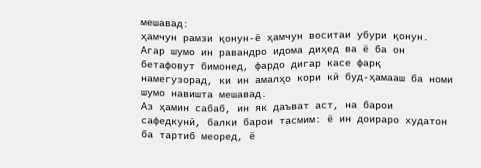мешавад:
ҳамчун рамзи қонун-ё ҳамчун воситаи убури қонун.
Агар шумо ин равандро идома диҳед ва ё ба он бетафовут бимонед, фардо дигар касе фарқ намегузорад, ки ин амалҳо кори кӣ буд-ҳамааш ба номи шумо навишта мешавад.
Аз ҳамин сабаб, ин як даъват аст, на барои сафедкунӣ, балки барои тасмим: ё ин доираро худатон ба тартиб меоред, ё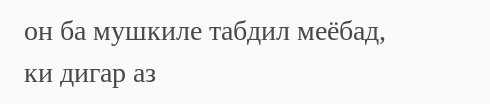он ба мушкиле табдил меёбад, ки дигар аз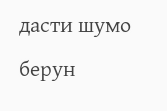дасти шумо берун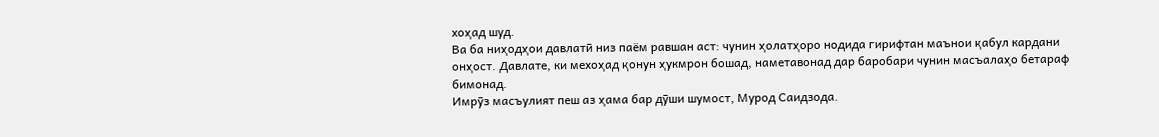хоҳад шуд.
Ва ба ниҳодҳои давлатӣ низ паём равшан аст: чунин ҳолатҳоро нодида гирифтан маънои қабул кардани онҳост. Давлате, ки мехоҳад қонун ҳукмрон бошад, наметавонад дар баробари чунин масъалаҳо бетараф бимонад.
Имрӯз масъулият пеш аз ҳама бар дӯши шумост, Мурод Саидзода.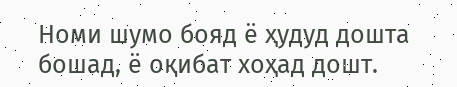Номи шумо бояд ё ҳудуд дошта бошад, ё оқибат хоҳад дошт.